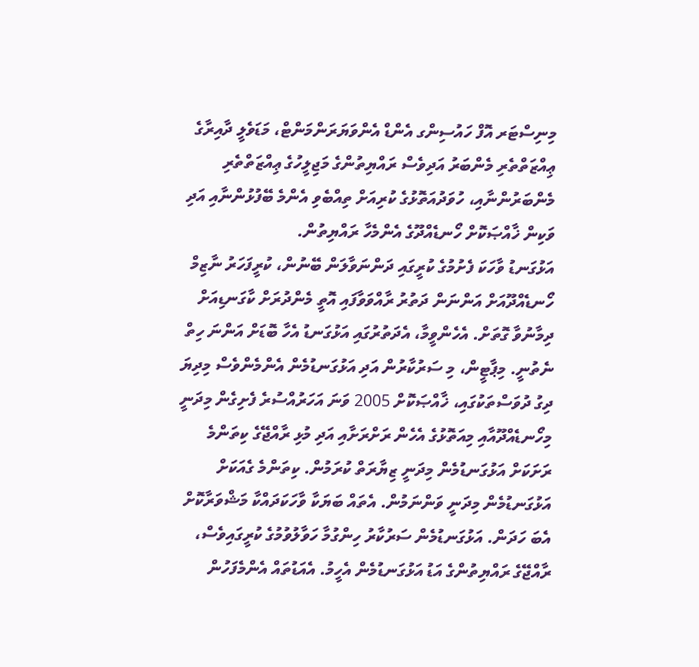މިނިސްޓަރ އޮފް ހައުސިންގ އެންޑް އެންވަޔަރަންމަންޓް، މަޑަވެލީ ދާއިރާގެ ޢިއްޒަތްތެރި މެންބަރު އަދިވެސް ރައްޔިތުންގެ މަޖިލީހުގެ ޢިއްޒަތްތެރި މެންބަރުންނާއި، ހުވަދުއަތޮޅުގެ ކުރިއަށް ތިއްބެވި އެންމެ ބޭފުޅުންނާއި އަދި ވަކިން ޚާއްޞަކޮށް ހޯނޑެއްދޫގެ އެންމެހާ ރައްޔިތުން.
އަޅުގަނޑު ވާހަކަ ފެށުމުގެ ކުރީގައި ދަންނަވާލަން ބޭނުން، ކުރީފަހަރު ނާޒިމް ހޯނޑެއްދޫއަށް އަންނަން ދަތުރު ރާއްވަވާފައި އޮތީ މެންދުރަށް ކާގަނޑިއަށް ދިމާނުވާ ގޮތަށް. އެހެންވީމާ، އެދަތުރުގައި އަޅުގަނޑު އެހާ ބޮޑަށް އަންނަ ހިތް ނެތުނީ. މިޕާޓީން، މި ސަރުކާރުން އަދި އަޅުގަނޑުމެން އެންމެންވެސް މިދިޔަ ދިގު ދުވަސްތަކުގައި، ޚާއްޞަކޮށް 2005 ވަނަ އަހަރުއްސުރެ ފެށިގެން މިދަނީ މިހޯނޑެއްދޫއާއި މިއަތޮޅުގެ އެހެން ރަށްރަށާއި އަދި މުޅި ރާއްޖޭގެ ކިތަންމެ ރަށަކަށް އަޅުގަނޑުމެން މިދަނީ ޒިޔާރަތް ކުރަމުން. ކިތަންމެ ގެއަކަށް އަޅުގަނޑުމެން މިދަނީ ވަންނަމުން. އެތައް ބަޔަކާ ވާހަކަދައްކާ މަޝްވަރާކޮށް އެބަ ހަދަން. އަޅުގަނޑުމެން ސަރުކާރު ހިންގުމާ ހަވާލުވުމުގެ ކުރީގައިވެސް، ރާއްޖޭގެ ރައްޔިތުންގެ އަޑު އަޅުގަނޑުމެން އެހީމު. އެއަޑުތައް އެންމެފަހުން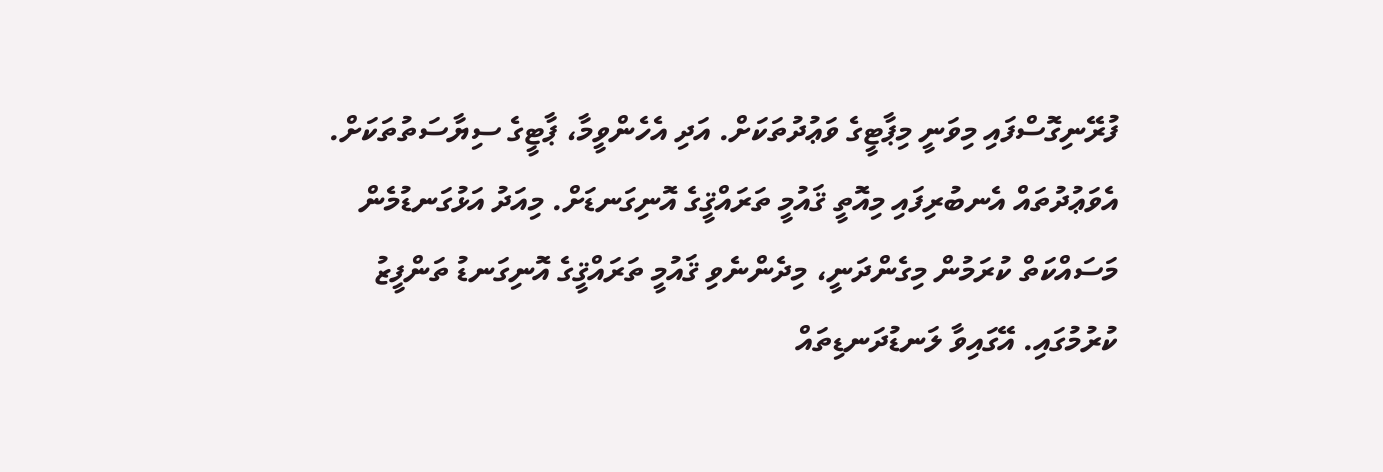ފުރޭނިގޮސްފައި މިވަނީ މިޕާޓީގެ ވަޢުދުތަކަށް. އަދި އެހެންވީމާ، ޕާޓީގެ ސިޔާސަތުތަކަށް. އެވަޢުދުތައް އެނބުރިފައި މިއޮތީ ޤައުމީ ތަރައްޤީގެ އޮނިގަނޑަށް. މިއަދު އަޅުގަނޑުމެން މަސައްކަތް ކުރަމުން މިގެންދަނީ، މިދެންނެވި ޤައުމީ ތަރައްޤީގެ އޮނިގަނޑު ތަންފީޒު ކުރުމުގައި. އޭގައިވާ ލަނޑުދަނޑިތައް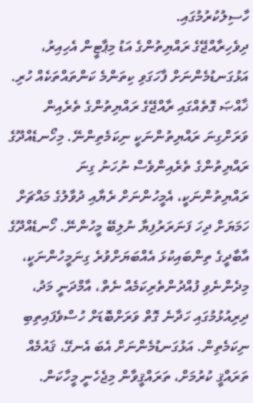ހާސިލުކުރުމުގައި.
ދިވެހިރާއްޖޭގެ ރައްޔިތުންގެ އަޑު މިޕާޓީން އެހިއިރު، އަޅުގަނޑުމެންނަށް ފާހަގަވި ކިތަންމެ ކަންތައްތަކެއް ހުރި. ޚާއްޞަ ގޮތެއްގައި ރާއްޖޭގެ ރައްޔިތުންގެ ތެރެއިން ވަރަށްގިނަ ރައްޔިތުންނަކީ ނިކަމެތިންނޭ. މިހޯނޑެއްދޫގެ ރައްޔިތުންގެ ތެރެއިންވެސް ނުހަނު ގިނަ ރައްޔިތުންނަކީ، އެމީހުންނަށް ރެޔާއި ދުވާލުގެ މައްޗަށް ހަމަޔަށް ދިހަ ފަނަރަރުފިޔާ ނުލިބޭ މީހުންނޭ. ހޯނޑެއްދޫގެ އާބާދީގެ ތިންބައިކުޅަ އެއްބަޔަށްވުރެ ގިނަމީހުންނަކީ، މިދެންނެވި ފުއްދުންތެރިކަމެއް ނެތް، އާމްދަނީ މަދު، ދިރިއުޅުމުގައި ހަދާނެ ގޮތް ވަރަށްބޮޑަށް ހުސްވެފައިތިބި ނިކަމެތިން. އަޅުގަނޑުމެންނަށް އެބަ އެނގޭ، ޤައުމެއް ތަރައްޤީ ކުރުމަށް، ތަރައްޤީވާން މިޖެހެނީ މީހާކަން.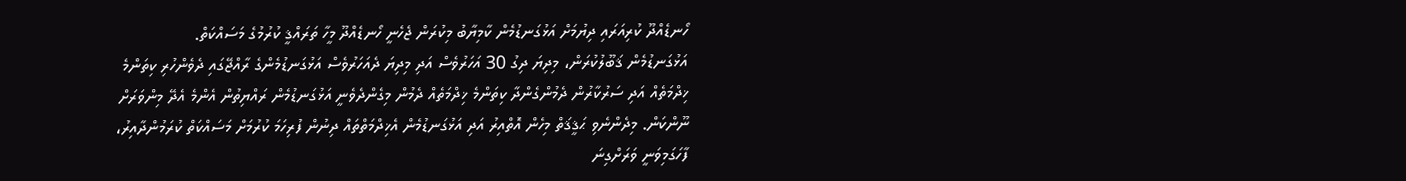ހޯނޑެއްދޫ ކުރިއަރައި ދިޔުމަށް އަޅުގަނޑުމެން ކާމިޔާބު މިކުރަން ޖެހެނީ ހޯނޑެއްދޫ މީހާ ތަރައްޤީ ކުރުމުގެ މަސައްކަތް.
އަޅުގަނޑުމެން ޤަބޫލުކުރަން، މިދިޔަ ދިގު 30 އަހަރުވެސް އަދި މިދިޔަ ދެއަހަރުވެސް އަޅުގަނޑުމެންގެ ރާއްޖޭގައި ދެވެންހުރި ކިތަންމެ ޚިދްމަތެއް އަދި ސަރުކާރުން ދެމުންގެންދާ ކިތަންމެ ޚިދްމަތެއް ދެމުން މިގެންދެވެނީ އަޅުގަނޑުމެން ރައްޔިތުން އެންމެ އެދޭ މިންވަރަށް ނޫންކަން. މިދެންނެވި ޙަޤީޤަތް މިހެން އޮތްއިރު އަދި އަޅުގަނޑުމެން އެޚިދްމަތްތައް ދިނުން ފުރިހަމަ ކުރުމަށް މަސައްކަތް ކުރަމުންދާއިރު، ފާހަގަމިވަނީ ވަރަށްގިނަ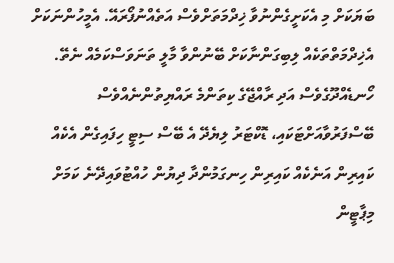ބަޔަކަށް މި އެކަށީގެންނުވާ ޚިދްމަތަށްވެސް އަތެއްނުފޯރައޭ. އެމީހުންނަކަށް އެޚިދްމަތްތަކެއް ލިބިގަންނާކަށް ބޭނުންވާ މާލީ ތަނަވަސްކަމެއް ނެތޭ. ހޯނޑެއްދޫގެވެސް އަދި ރާއްޖޭގެ ކިތަންމެ ރައްޔިތުންނެއްވެސް ބޭސްފަރުވާއަށްޓަކައި، ޑޮކްޓަރު ލިޔެދޭ އެ ބޭސް ސިޓީ ހިފައިގެން އެކެއް ކައިރިން އަނެކެއް ކައިރިން ހިނގަމުންދާ ދިޔުން ހުއްޓުވައިދޭނެ ކަމަށް މިޕާޓީން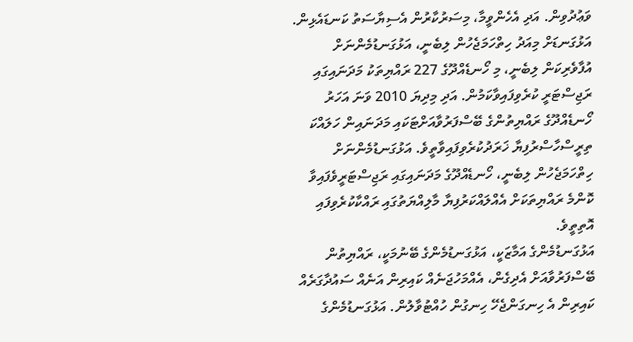ވަޢުދުވިން. އަދި އެހެންވީމާ، މިސަރުކާރުން އެސިޔާސަތު ކަނޑައެޅިން. އަޅުގަނޑަށް މިއަދު ހިތްހަމަޖެހުން ލިބެނީ، އަޅުގަނޑުމެންނަށް އުފާވެރިކަން ލިބެނީ، މި ހޯނޑެއްދޫގެ 227 ރައްޔިތަކު މަދަނައިގައި ރަޖިސްޓަރީ ކުރެވިފައިވާކަމުން. އަދި މިދިޔަ 2010 ވަނަ އަހަރު ހޯނޑެއްދޫގެ ރައްޔިތުންގެ ބޭސްފަރުވާއަށްޓަކައި މަދަނައިން ހަލައްކަ ތިރީސްހާސްރުފިޔާ ޚަރަދުކުރެވިފައިވާތީވެ. އަޅުގަނޑުމެންނަށް ހިތްހަމަޖެހުން ލިބެނީ، ހޯނޑެއްދޫގެ މަދަނައިގައި ރަޖިސްޓަރީވެފައިވާ ކޮންމެ ރައްޔިތަކަށް އެއްލައްކަރުފިޔާ މާލިއްޔަތުގައި ރައްކާކުރެވިފައި އޮތިތީވެ.
އަޅުގަނޑުމެންގެ އަމާޒަކީ، އަޅުގަނޑުމެންގެ ބޭނުމަކީ، ރައްޔިތުން ބޭސްފަރުވާއަށް އެދިގެން، އެއްމަހުޖަނެއް ކައިރިން އަނެއް ސައުދާގަރެއް ކައިރިން އެ ހިނގަންޖެހޭ ހިނގުން ހުއްޓުވާލުން. އަޅުގަނޑުމެންގެ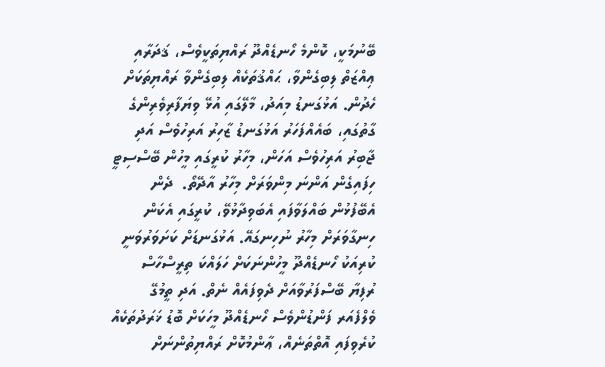ބޭނުމަކީ، ކޮންމެ ހޯނޑެއްދޫ ރައްޔިތަކީވެސް، ޤަދަރާއި ޢިއްޒަތް ލިބިގެންވާ، ޙައްޤުތަކެއް ލިބިގެންވާ ރައްޔިތަކަށް ހެދުން. އަޅުގަނޑު މިއަދު، މާލޭގައި އުޅޭ ވިޔަފާރިވެރިންގެ ގާތުގައި، ބައެއްފަހަރު އަޅުގަނޑު ޒާހިރު އަރިހުވެސް އަދި ޖާބިރު އަރިހުވެސް އަހަން، މިހާރު ކުރީގައި މީހުން ބޭސްސިޓީ ހިފައިގެން އަންނަ މިންވަރަށް މިހާރު އާދޭތޯ.  ދެން އެބޭފުޅުން ބައްލަވާފައި އެބަވިދާޅުވޭ، ކުރީގައި އެކަން ހިނގާވަރަށް މިހާރު ނުހިނގައޭ. އަޅުގަނޑަށް ކަށަވަރުވަނީ ކުރިއަކު ހޯނޑެއްދޫ މީހުންނަކަށް ހަލައްކަ ތިރީސްހާސް ރުފިޔާ ބޭސްފަރުވާއަށް ދެވިފައެއް ނެތް. އަދި ތީމުގޭ ވެލްފެއަރ ފަންޑުންވެސް ހޯނޑެއްދޫ މީހަކަށް ބޮޑު ޚަރަދުތަކެއް ކުރެވިފައި އޮތްތަނެއް، ޢާންމުކޮށް ރައްޔިތުންނަށް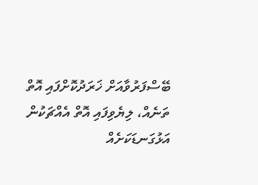ބޭސްފަރުވާއަށް ޚަރަދުކޮށްފައި އޮތް ތަނެއް، ލިޔެވިފައި އޮތް އެއްޗަކުން އަޅުގަނޑަކަށެއް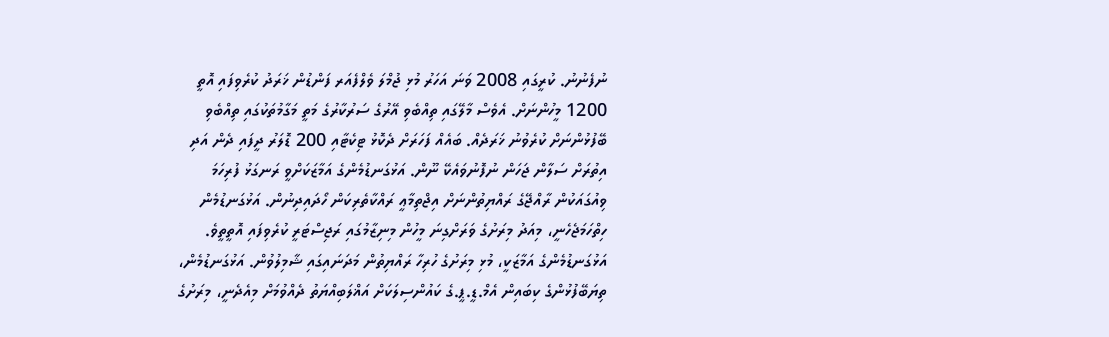ނުފެނުނު. ކުރީގައި 2008 ވަނަ އަހަރު މުޅި ޖުމްލަ ވެލްފެއަރ ފަންޑުން ޚަރަދު ކުރެވިފައި އޮތީ 1200 މީހުންނަށް. އެވެސް މާލޭގައި ތިއްބެވި އޭރުގެ ސަރުކާރުގެ މަތީ މަގާމުތަކުގައި ތިއްބެވި ބޭފުޅުންނަށް ކުރެވުނު ޚަރަދެއް. ބައެއް ފަހަރަށް ދެކޮޅު ޓިކެޓާއި 200 ޑޮލަރު ދީފައި ދެން އަދި އިތުރަށް ސަލާން ޖަހަން ނުފޮނުވައެކޭ ނޫން. އަޅުގަނޑުމެންގެ އަމާޒަކަށްވީ ރަނގަޅު ފުރިހަމަ ވިއުގައަކުން ރާއްޖޭގެ ރައްޔިތުންނަށް އިޖްތިމާޢީ ރައްކާތެރިކަން ހޯދައިދިނުން. އަޅުގަނޑުމެން ހިތްހަމަޖެހެނީ، މިއަދު މިރަށުގެ ވަރަށްގިނަ މީހުން މިނިޒާމުގައި ރަޖިސްޓަރީ ކުރެވިފައި އޮތީތީވެ. އަޅުގަނޑުމެންގެ އަމާޒަކީ، މުޅި މިރަށުގެ ހުރިހާ ރައްޔިތުން މަދަނައިގައި ޝާމިލުވުން. އަޅުގަނޑުމެން، ތިޔަބޭފުޅުންގެ ކިބައިން އެމް.ޑީ.ޕީ.ގެ ކައުންސިލަކަށް އަޣްލަބިއްޔަތު ދެއްވުމަށް މިއެދެނީ، މިރަށުގެ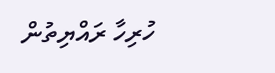ހުރިހާ ރައްޔިތުން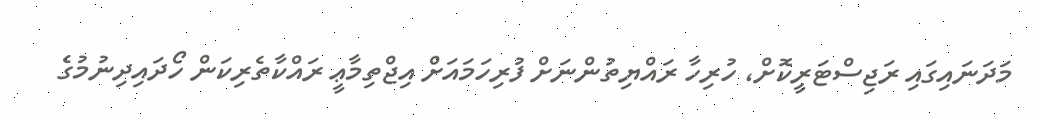މަދަނައިގައި ރަޖިސްޓަރީކޮށް، ހުރިހާ ރައްޔިތުންނަށް ފުރިހަމައަށް އިޖްތިމާޢީ ރައްކާތެރިކަން ހޯދައިދިނުމުގެ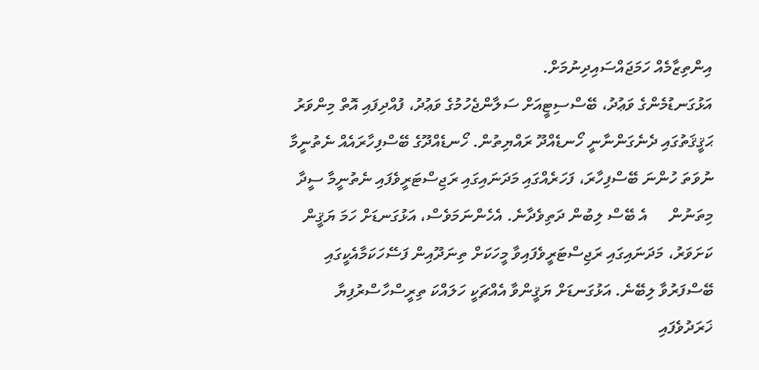އިންތިޒާމެއް ހަމަޖައްސައިދިނުމަށް.
އަޅުގަނޑުމެންގެ ވަޢުދު، ބޭސްސިޓީއަށް ސަލާންޖެހުމުގެ ވަޢުދު، ފުއްދިފައި އޮތް މިންވަރު ޙަޤީޤަތުގައި ދެނެގަންނާނީ ހޯނޑެއްދޫ ރައްޔިތުން. ހޯނޑެއްދޫގެ ބޭސްފިހާރައެއް ނެތުނީމާ ނުވަތަ ހުންނަ ބޭސްފިހާރަ، ފަހަރެއްގައި މަދަނައިގައި ރަޖިސްޓަރީވެފައި ނެތުނީމާ ސީދާ މިތަނުން     އެ ބޭސް ލިބުން ދަތިވެދާނެ. އެހެންނަމަވެސް، އަޅުގަނޑަށް ހަމަ ޔަޤީން ކަށަވަރު، މަދަނައިގައި ރަޖިސްޓަރީވެފައިވާ މީހަކަށް ތިނަދޫއިން ފަސޭހަކަމާއެކީގައި ބޭސްފަރުވާ ލިބޭނެ. އަޅުގަނޑަށް ޔަޤީންވާ އެއްޗަކީ ހަލައްކަ ތިރީސްހާސްރުފިޔާ ޚަރަދުވެފައި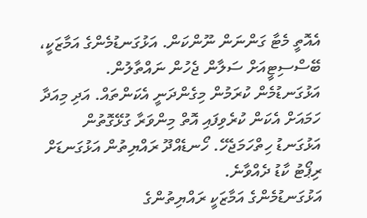އެއޮތީ މެޓާ ގަންނަން ނޫންކަން. އަޅުގަނޑުމެންގެ އަމާޒަކީ، ބޭސްސިޓީއަށް ސަލާން ޖެހުން ނައްތާލުން. އަޅުގަނޑުމެން ކުރަމުން މިގެންދަނީ އެކަންތައް. އަދި މިއަދާ ހަމައަށް އެކަން ކުރެވިފައި އޮތް މިންވަރާ ގުޅޭގޮތުން އަޅުގަނޑު ހިތްހަމަޖެހޭ. ހޯނޑެއްދޫ ރައްޔިތުން އަޅުގަނޑަށް ރިޕޯޓު ކާޑު ދެއްވާނެ.
އަޅުގަނޑުމެންގެ އަމާޒަކީ ރައްޔިތުންގެ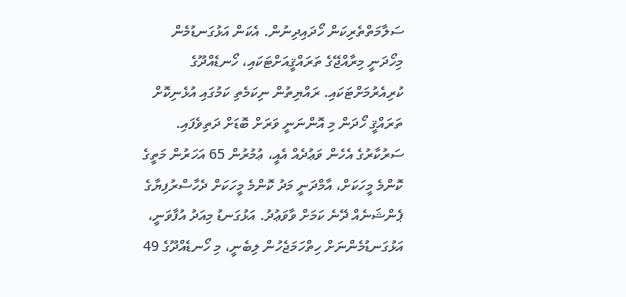ސަލާމަތްތެރިކަން ހޯދައިދިނުން. އެކަން އަޅުގަނޑުމެން މިހޯދަނީ މިރާއްޖޭގެ ތަރައްޤީއަށްޓަކައި، ހޯނޑެއްދޫގެ ކުރިއެރުމަށްޓަކައި. ރައްޔިތުން ނިކަމެތި ކަމުގައި އުޅެނިކޮށް ތަރައްޤީ ހޯދަން މި އޮންނަނީ ވަރަށް ބޮޑަށް ދަތިވެފައި. ސަރުކާރުގެ އެހެން ވަޢުދެއް އެއީ، ޢުމުރުން 65 އަހަރުން މަތީގެ ކޮންމެ މީހަކަށް، އާމްދަނީ މަދު ކޮންމެ މީހަކަށް ދެހާސްރުފިޔާގެ ޕެންޝަނެއް ދޭނެ ކަމަށް ވާވަޢުދު. އަޅުގަނޑު މިއަދު އުފާވަނީ، އަޅުގަނޑުމެންނަށް ހިތްހަމަޖެހުން ލިބެނީ، މި ހޯނޑެއްދޫގެ 49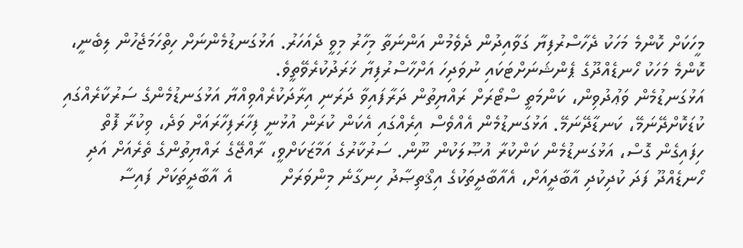މީހަކަށް ކޮންމެ މަހަކު ދެހާސްރުފިޔާ ގަވާއިދުން ދެވެމުން އަންނަތާ މިހާރު މިވީ ދެއަހަރު. އަޅުގަނޑުމެންނަށް ހިތްހަމަޖެހުން ލިބެނީ، ކޮންމެ މަހަކު ހޯނޑެއްދޫގެ ޕެންޝަނަށްޓަކައި ނުވަދިހަ އަށްހާސްރުފިޔާ ޚަރަދުކުރެވޭތީވެ.
އަޅުގަނޑުމެން ވަޢުދުވިން، ކަންމަތީ ސްޓޯރަށް ރައްޔިތުން ދަރާފައިވާ ދަރަނި އިރާދަކުރެއްވިއްޔާ އަޅުގަނޑުމެންގެ ސަރުކާރެއްގައި ކުޑަކޮށްދޭނަމޭ، ކަނޑާދޭނަމޭ. އަޅުގަނޑުމެން އެއްވެސް އިރެއްގައި އެކަން ކުރަން އުޅުނީ ފިހާރަފިހާރައަށް ވަދެ، ވިކުރާ ފޮތް ހިފައިގެން ގޮސް، އަޅުގަނޑުމެން ކަންކުރާ އުޞޫލަކުން ނޫން. ސަރުކާރުގެ އަމާޒަކަށްވީ، ރާއްޖޭގެ ރައްޔިތުންގެ ތެރެއަށް އަދި ހޯނޑެއްދޫ ފަދަ ކުދިކުދި އާބާދީއަށް، އެއާބާދީތަކުގެ އިޤްތިޞާދު ހިނގާނެ މިންވަރަށް         އެ އާބާދީތަކަށް ފައިސާ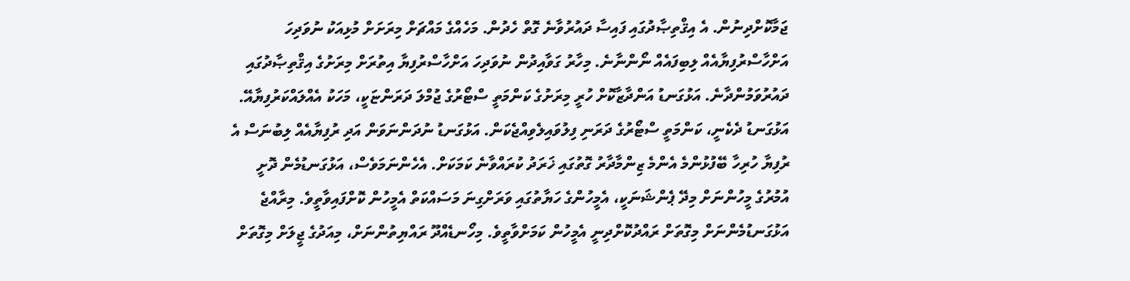ޖަމާކޮށްދިނުން. އެ އިޤްތިޞާދުގައި ފައިސާ ދައުރުވާނެ ގޮތް ހެދުން. މަހެއްގެ މައްޗަށް މިރަށަށް މުޅިއަކު ނުވަދިހަ އަށްހާސްރުފިޔާއެއް ލިބިފައެއް ނޯންނާނެ. މިހާރު ގަވާއިދުން ނުވަދިހަ އަށްހާސްރުފިޔާ އިތުރަށް މިރަށުގެ އިޤްތިޞާދުގައި ދައުރުވަމުންދާނެ. އަޅުގަނޑު އަންދާޒާކޮށް ހުރީ މިރަށުގެ ކަންމަތީ ސްޓޯރުގެ ޖުމްލަ ދަރަންޏަކީ، މަހަކު އެއްލައްކަރުފިޔާއޭ. އަޅުގަނޑު ދެކެނީ، ކަންމަތީ ސްޓޯރުގެ ދަރަނި ފިލުވައިލެވިއްޖެކަން. އަޅުގަނޑު ނުދަންނަވަން އަދި ރުފިޔާއެއް ލިބުނަސް އެ ރުފިޔާ ހުރިހާ ބޭފުޅުންމެ އެންމެ ޒިންމާދާރު ގޮތުގައި ޚަރަދު ކުރައްވާނެ ކަމަކަށް. އެހެންނަމަވެސް، އަޅުގަނޑުމެން ދޮށީ އުމުރުގެ މީހުންނަށް މިދޭ ޕެންޝަނަކީ، އެމީހުންގެ ހަޔާތުގައި ވަރަށްގިނަ މަސައްކަތް އެމީހުން ކޮށްފައިވާތީވެ. މިރާއްޖެ އަޅުގަނޑުމެންނަށް މިގޮތަށް ރައްދުކޮށްދިނީ އެމީހުން ކަމަށްވާތީވެ. މިހޯނޑެއްދޫ ރައްޔިތުންނަށް، މިއަދުގެ ޖީލަށް މިގޮތަށް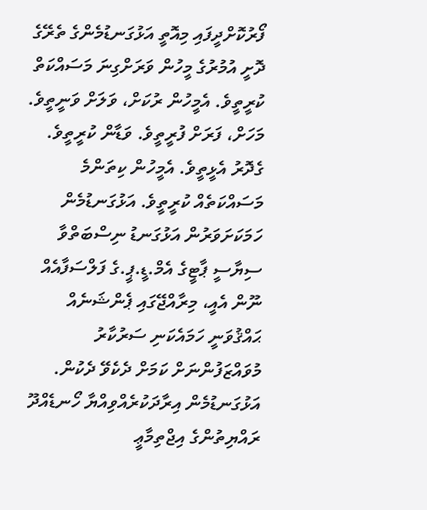ފޯރުކޮށްދީފައި މިއޮތީ އަޅުގަނޑުމެންގެ ތެރޭގެ ދޮށީ އުމުރުގެ މީހުން ވަރަށްގިނަ މަސައްކަތް ކުރީތީވެ. އެމީހުން ރުކަށް، ވަލަށް ވަނީތީވެ. މަހަށް، ފަރަށް ފުރީތީވެ. ވަޑާން ކުރީތީވެ. ގެދޮރު އެޅީތީވެ. އެމީހުން ކިތަންމެ މަސައްކަތެއް ކުރީތީވެ. އަޅުގަނޑުމެން ހަމަކަށަވަރުން އަޅުގަނޑު ނިސްބަތްވާ ސިޔާސީ ޕާޓީގެ އެމް.ޑީ.ޕީ.ގެ ފަލްސަފާއެއް ނޫން އެއީ، މިރާއްޖޭގައި ޕެންޝަނެއް ޙައްޤުވަނީ ހަމައެކަނި ސަރުކާރު މުވައްޒަފުންނަށް ކަމަށް ދެކެވޭ ދެކުން. އަޅުގަނޑުމެން އިރާދަކުރެއްވިއްޔާ ހޯނޑެއްދޫ ރައްޔިތުންގެ އިޖްތިމާޢީ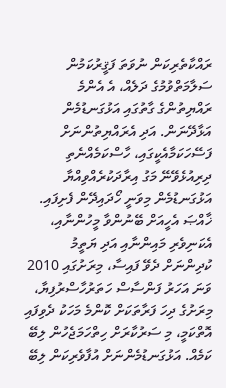ރައްކާތެރިކަން ނުވަތަ ފަޤީރުކަމުން ސަލާމަތްވުމުގެ ދަލެއް، އެ އެންމެ ރައްޔިތުންގެ ގާތުގައި އަޅުގަނޑުމެން އަޅާދޭނަން. އަދި އެރައްޔިތުންނަށް ފަސޭހަކަމާއެކީގައި، ހާސްކަމެއްނެތި ދިރިއުޅެވޭނޭ މަގު އިރާދަކުރެއްވިއްޔާ އަޅުގަނޑުމެން މިވަނީ ހޯދައިދޭން ފެށިފައި.
ޚާއްޞަ އެހީއަށް ބޭނުންވާ މީހުންނާއި، އެކަނިވެރި މައިންނާއި އަދި ޔަތީމު ކުދިންނަށް ދެވޭ ފައިސާ، މިރަށުގައި 2010 ވަނަ އަހަރު ފަންސާސް ހަތަރުހާސްރުފިޔާ، މިރަށުގެ ދިހަ ފަރާތަކަށް ކޮންމެ މަހަކު ދެވިފައި އޮތްކަމީ، މި ސަރުކާރަށް ހިތްހަމަޖެހުން ލިބޭ ކަމެއް. އަޅުގަނޑުމެންނަށް އުފާވެރިކަން ލިބޭ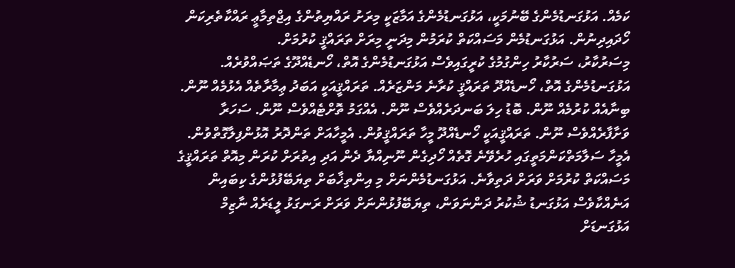ކަމެއް. އަޅުގަނޑުމެންގެ ބޭނުމަކީ، އަޅުގަނޑުމެންގެ އަމާޒަކީ މިރަށު ރައްޔިތުންގެ އިޖްތިމާޢީ ރައްކާތެރިކަން ހޯދައިދިނުން. އަޅުގަނޑުމެން މަސައްކަތް ކުރަމުން މިދަނީ މިރަށް ތަރައްޤީ ކުރުމަށް.
މިސަރުކާރު، ސަރުކާރު ހިންގުމުގެ ކުރީގައިވެސް އަޅުގަނޑުމެންގެ އޮތް، ހޯނޑެއްދޫގެ ތަޞައްވުރެއް. އަޅުގަނޑުމެންގެ އޮތް، ހޯނޑެއްދޫ ތަރައްޤީ ކުރާނެ މަންޒަރެއް. ތަރައްޤީއަކީ އަބަދު ޢިމާރާތެއް އެޅުމެއް ނޫން. ބިނާއެއް ކުރުމެއް ނޫން. ބޮޑު ހިލަ ބަނދަރެއްވެސް ނޫން. އެއްގަމު ތޮށްޓެއްވެސް ނޫން. ސަހަރާ ވަށާފާރެއްވެސް ނޫން. ތަރައްޤީއަކީ ހޯނޑެއްދޫ މީހާ ތަރައްޤީވުން. އެމީހާއަށް ތަންދޮރު އޮޅުންފިލާގޮތްވުން. އެމީހާ ސަލާމަތްކަންމަތީގައި ހުރެވޭނެ ގޮތެއް ހޯދިގެން ނޫނިއްޔާ ދެން އަދި އިތުރަށް ކުރަން މިއޮތް ތަރައްޤީގެ މަސައްކަތް ކުރުމަށް ވަރަށް ދަތިވާނެ. އަޅުގަނޑުމެންނަށް މި އިންތިޚާބަށް ތިޔަބޭފުޅުންގެ ކިބައިން އަނެއްކާވެސް އަޅުގަނޑު ޝުކުރު ދަންނަވަން، ތިޔަބޭފުޅުންނަށް ވަރަށް ރަނގަޅު ލީޑަރެއް ނާޒިމް އަޅުގަނޑަށް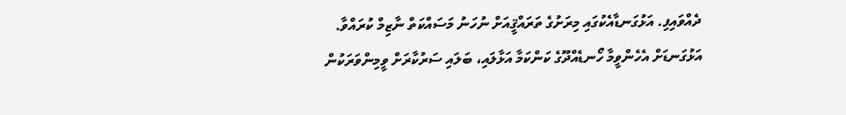ދެއްވައިފި. އަޅުގަނޑާއެކުގައި މިރަށުގެ ތަރައްޤީއަށް ނުހަނު މަސައްކަތް ނާޒިމް ކުރައްވާ. އަޅުގަނޑަށް އެހެންވީމާ ހޯނޑެއްދޫގެ ކަންކަމާ އަޅާލައި، ބަލައި ސަރުކާރަށް ވީމިންވަރަކުން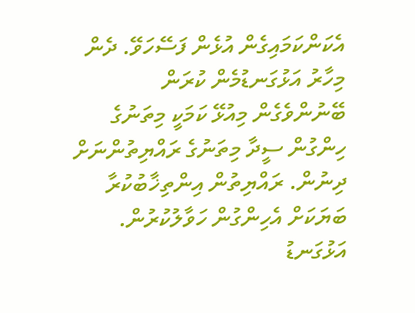އެކަންކަމައިގެން އުޅެން ފަސޭހަވޭ. ދެން މިހާރު އަޅުގަނޑުމެން ކުރަން ބޭނުންވެގެން މިއުޅޭ ކަމަކީ މިތަނުގެ ހިންގުން ސީދާ މިތަނުގެ ރައްޔިތުންނަށް ދިނުން. ރައްޔިތުން އިންތިޚާބުކުރާ ބަޔަކަށް އެހިންގުން ހަވާލުކުރުން.
އަޅުގަނޑު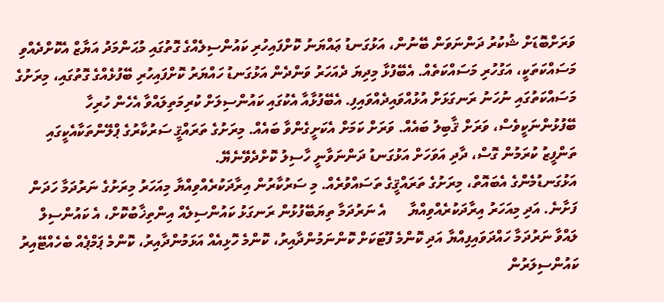ވަރަށްބޮޑަށް ޝުކުރު ދަންނަވަން ބޭނުން، އަޅުގަނޑު ޢައްޔަނު ކޮށްފައިހުރި ކައުންސިލެއްގެ ގޮތުގައި މުޙަންމަދު އަޔާޒް އެކޮށްދެއްވި މަސައްކަތަކީ، އަގުހުރި މަސައްކަތެއް. އެބޭފުޅާ މިދިޔަ ދެއަހަރު ވަންދެން އަޅުގަނޑު ހައްޔަރު ކޮށްފައިހުރި ބޭފުޅެއްގެ ގޮތުގައި، މިރަށުގެ މަސައްކަތުގައި ނުހަނު ރަނގަޅަށް އުޅުއްވައިދެއްވައިފި. އެބޭފުޅާއާ އެކުގައި ކައުންސިލަށް ކުރިމަތިލައްވާ އެހެން ހުރިހާ ބޭފުޅުންނަކީވެސް، ވަރަށް ޤާބިލު ބައެއް. ވަރަށް ކަމަށް އެކަށީގެންވާ ބައެއް. މިރަށުގެ ތަރައްޤީ ސަރުކާރުގެ ޕްލޭންތަކާއެކީގައި ތަންފީޒު ކުރަމުން ގޮސް، ދާދި އަވަހަށް އަޅުގަނޑު ދަންނަވާނީ ހާސިލު ކޮށްދެވޭނެޔޭ.
އަޅުގަނޑުމެންގެ އެބައޮތް، މިރަށުގެ ތަރައްޤީގެ ތަސައްވުރެއް. މި ސަރުކާރުން އިރާދަކުރެއްވިއްޔާ މިއަހަރު މިރަށުގެ ނަރުދަމާ ހަދަން ފަށާނެ. އަދި މިއަހަރު އިރާދަކުރެއްވިއްޔާ      އެ ނަރުދަމާ ތިޔަބޭފުޅުން ރަނގަޅު ކައުންސިލެއް އިންތިޚާބުކޮށް، އެ ކައުންސިލް ލައްވާ ނަރުދަމާ ހައްދަވައިފިއްޔާ އަދި ކޮންމެ ފޫޓަކަށް ކޮންނަމުންދާއިރު، ކޮންމެ ހޮޅިއެއް އަޅަމުންދާއިރު، ކޮންމެ ޕަމްޕެއް ބެހެއްޓޭއިރު ކައުންސިލަރުން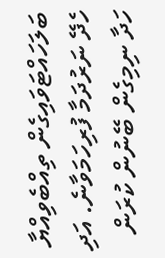ބަލަހައްޓަވައިގެން ތިއްބެވިއްޔާ ހެދޭ ނަރުދަމާ ފުރިހަމަވާނެ. އަދި ހަދާ ނިމިގެން ބޭނުން ކުރަން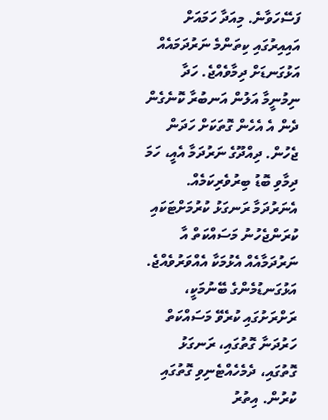ފަސޭހަވާނެ. މިއަދާ ހަމައަށް އައިއިރުގައި ކިތަންމެ ނަރުދަމައެއް އަޅުގަނޑަށް ދިމާވެއްޖެ. ހަދާ ނިމުނީމާ އަލުން އަނބުރާ ކޮނެގެން ދެން އެ އެހެން ގޮތަކަށް ހަދަން ޖެހުން. ދިއްދޫގެ ނަރުދަމާ އެއީ، ހަމަ ދިމާވި ބޮޑު ބިރުވެރިކަމެއް. އެނަރުދަމާ ރަނގަޅު ކުރުމަށްޓަކައި ކުރަންޖެހުނު މަސައްކަތް އާ ނަރުދަމާއެއް އެޅުމަކާ އެއްވަރުވެއްޖެ. އަޅުގަނޑުމެންގެ ބޭނުމަކީ، ރަށްރަށުގައި ކުރެވޭ މަސައްކަތް ހަރުދަނާ ގޮތުގައި، ރަނގަޅު ގޮތުގައި، ދެމެހެއްޓެނިވި ގޮތުގައި ކުރުން. އިތުރު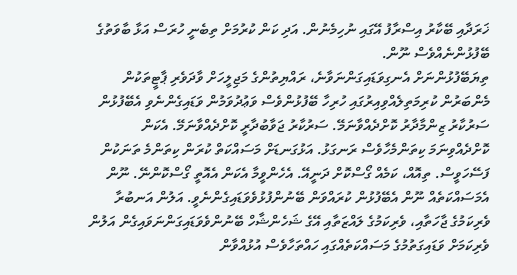ޚަރަދާއި ބޭކާރު އިސްރާފު އޭގައި ނުހިމެނުން. އަދި ކަން ކުރުމަށް ތިބެނީ ހުރަސް އަޅާ ބާވަތުގެ ބޭފުޅުންނެއްވެސް ނޫން.
ތިޔަބޭފުޅުންނަށް އެނގިވަޑައިގަންނަވާނެ، ރައްޔިތުންގެ މަޖިލީހަށް ވާދަވެރި ޕާޓީތަކުން މެންބަރުން ކުރިމަތިލެއްވިއިރުގައި ހުރިހާ ބޭފުޅުންވެސް ވަޢުދުވަމުން ވަޑައިގެންނެވި އެބޭފުޅުން ސަރުކާރު ޒިންމާދާރު ކޮށްދެއްވާނަމޭ. ސަރުކާރު ޖަވާބުދާރީ ކޮށްދެއްވާނަމޭ. އެކަން ކޮށްދެއްވިނަމަ ކިތަންމެހާވެސް ރަނގަޅު. އަޅުގަނޑަށް މަސައްކަތް ކުރަން ކިތަންމެ ތަނަކުން ފަސޭހަވީސް. ތިއޮއް، ކަމެއް ގޯސްކޮށް ދަނީއޭ. އެހެންވީމާ އެކަން އެއޮތީ ގޯސްކޮންނޭ. ނޫން އެމަސައްކަތެއް ނޫން އެބޭފުޅުން ކުރައްވަން ބޭނުންފުޅުވެވަޑައިގެންނެވީ. އަލުން އަނބުރާ ވެރިކަމުގެ ޖާހަތާއި، ވެރިކަމުގެ ލައްޒަތާއި އޭގެ ޝަހެންޝާހް ބޭނުންވެވަޑައިގަންނަވައިގެން އަލުން ވެރިކަމަށް ވަޑައިގަތުމުގެ މަސައްކަތެއްގައި ހައްތަހާވެސް އުޅުއްވާން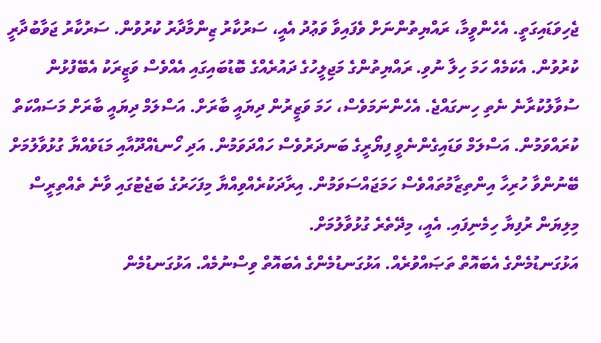ޖެހިވަޑައިގަތީ. އެހެންވީމާ، ރައްޔިތުންނަށް ވެފައިވާ ވަޢުދު އެއީ، ސަރުކާރު ޒިންމާދާރު ކުރުވުން. ސަރުކާރު ޖަވާބުދާރީ ކުރުވުން. އެކަމެއް ހަމަ ހިލާ ނުވި. ރައްޔިތުންގެ މަޖިލީހުގެ ދައުރެއްގެ ބޮޑުބައިގައި އެއްވެސް ވަޒީރަކު އެބޭފުޅުން ސުވާލުކުރާނެ ނެތި ހިނގައްޖެ. އެހެންނަމަވެސް، ހަމަ ވަޒީރުން ދިޔައީ ބާރަށް. އަސްލަމް ދިޔައީ ބާރަށް މަސައްކަތް ކުރައްވަމުން. އަސްލަމް ވަޑައިގެންނެވީ ފިޔޯރީގެ ބަނދަރުވެސް ހައްދަވަމުން. އަދި ހޯނޑެއްދޫއާއި މަޑަވެއްޔާ ގުޅުވާލުމަށް ބޭނުންވާ ހުރިހާ އިންތިޒާމުތައްވެސް ހަމަޖައްސަވަމުން. އިރާދަކުރެއްވިއްޔާ މިފަހަރުގެ ބަޖެޓުގައި ވާނެ ތެއްތިރީސް މިލިޔަން ރުފިޔާ ހިމެނިފައި. އެއީ، މިދޭތެރެ ގުޅުވާލުމަށް.
އަޅުގަނޑުމެންގެ އެބައޮތް ތަޞައްވުރެއް. އަޅުގަނޑުމެންގެ އެބައޮތް ވިސްނުމެއް. އަޅުގަނޑުމެން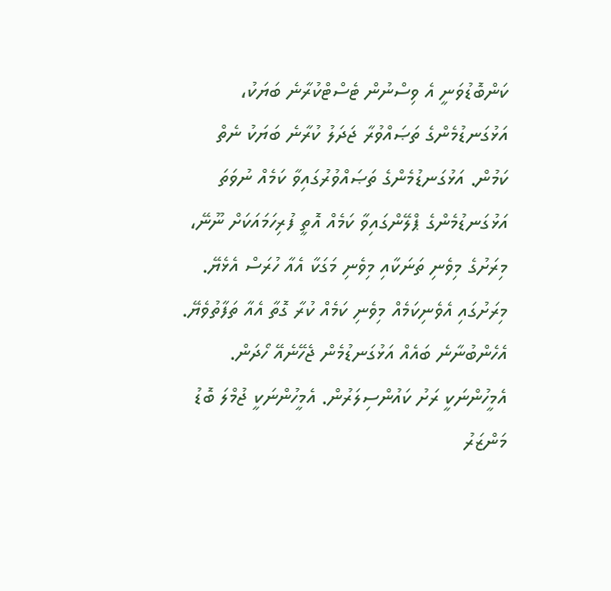ކަންބޮޑުވަނީ އެ ވިސްނުން ޓެސްޓްކުރާނެ ބަޔަކު، އަޅުގަނޑުމެންގެ ތަޞައްވުރާ ޖަދަލު ކުރާނެ ބަޔަކު ނެތް ކަމުން. އަޅުގަނޑުމެންގެ ތަޞައްވުރުގައިވާ ކަމެއް ނުވަތަ އަޅުގަނޑުމެންގެ ޕްލޭންގައިވާ ކަމެއް އޮތީ ފުރިހަމައަކަށް ނޫނޭ، މިރަށުގެ މިވެނި ތަނަކާއި މިވެނި މަގަކާ އެއާ ހުރަސް އެޅެޔޭ. މިރަށުގައި އެވެނިކަމެއް މިވެނި ކަމެއް ކުރާ ގޮތާ އެއާ ތަފާތުވެޔޭ. އެހެންބުނާނެ ބައެއް އަޅުގަނޑުމެން ޖެހޭނެއޭ ހޯދަން. އެމީހުންނަކީ ރަށު ކައުންސިލަރުން. އެމީހުންނަކީ ޖުމްލަ ބޮޑު މަންޒަރު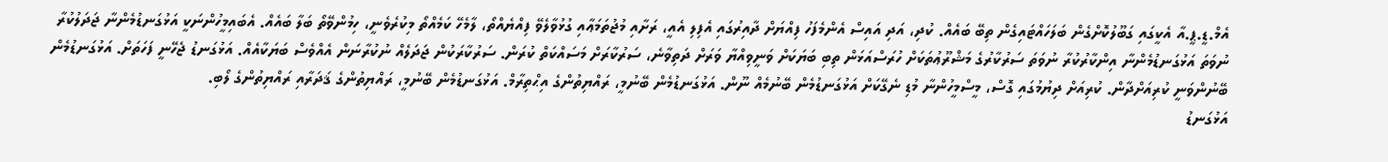އެމް.ޑީ.ޕީ.އާ އެކީގައި ގަބޫލުކޮށްގެން ބަލަހައްޓައިގެން ތިބޭ ބައެއް. ކުދި، އަދި އައިސް އެންމެފަހު ފިއްޔަށް ދާއިރުގައި އެފިލި އެއީ، ރަށާއި މުޖުތަމަޢާއި ގުޅުވާލެވޭ ފިއްޔެއްތޯ، ލާމެހޭ ކަމެއްތޯ މިކުރެވެނީ، ހިމުންވޭތޯ ބަލާ ބައެއް. އެބައިމީހުންނަކީ އަޅުގަނޑުމެންނާ ޖަދަލުކުރާ ނުވަތަ އަޅުގަނޑުމެންނާ އިންކާރުކުރާ ނުވަތަ ސަރުކާރުގެ މަޝްރޫޢުތަކަށް ހުރަސްއަޅަން ތިބި ބަޔަކަށް ވަނީވިއްޔާ ވަރަށް ދަތިވާނެ، ސަރުކާރަށް މަސައްކަތް ކުރަން. ސަރުކާރަކުން ޖަދަލެއް ނުކުރާނަން އެއްވެސް ބަޔަކާއެއް. އަޅުގަނޑު ޖެހޭނީ ފަހަތަށް. އަޅުގަނޑުމެން ބޭނުންވަނީ ކުރިއަށްދާން. ކުރިއަށް ދިޔުމުގައި ގޮސް، މީސްމީހުންނާ މުޑި ނެގޭކަށް އަޅުގަނޑުމެން ބޭނުމެއް ނޫން. އަޅުގަނޑުމެން ބޭނުމީ، ރައްޔިތުންގެ އިޙްތިރާމް. އަޅުގަނޑުމެން ބޭނުމީ، ރައްޔިތުންގެ ޤަދަރާއި ރައްޔިތުންގެ ލޯބި.
އަޅުގަނޑު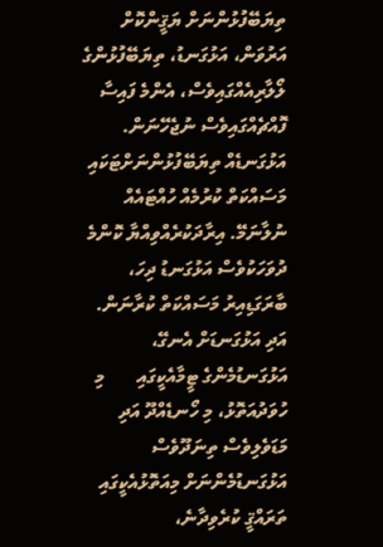ތިޔަބޭފުޅުންނަށް ޔަޤީންކޮށް އަރުވަން، އަޅުގަނޑު، ތިޔަބޭފުޅުންގެ ލޯލާރިއެއްގައިވެސް، އެންމެ ފައިސާ ފޮއްޗެއްގައިވެސް ނުޖެހޭނަން. އަޅުގަނޑެއް ތިޔަބޭފުޅުންނަށްޓަކައި މަސައްކަތް ކުރުމެއް ހުއްޓައެއް ނުލާނަމޭ. އިރާދަކުރެއްވިއްޔާ ކޮންމެ ދުވަހަކުވެސް އަޅުގަނޑު ދިހަ، ބާރަގަޑިއިރު މަސައްކަތް ކުރާނަން. އަދި އަޅުގަނޑަށް އެނގޭ، އަޅުގަނޑުމެންގެ ޓީމާއެކީގައި       މި ހުވަދުއަތޮޅު، މި ހޯނޑެއްދޫ އަދި މަޑަވެލިވެސް ތިނަދޫވެސް އަޅުގަނޑުމެންނަށް މިއަތޮޅުއެކީގައި ތަރައްޤީ ކުރެވިދާނެ،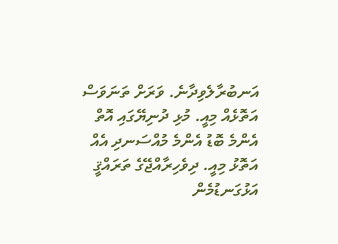އަނބުރާލެވިދާނެ. ވަރަށް ތަނަވަސް އަތޮޅެއް މިއީ. މުޅި ދުނިޔޭގައި އޮތް އެންމެ ބޮޑު އެންމެ މުއްސަނދި އެއް އަތޮޅު މިއީ. ދިވެހިރާއްޖޭގެ ތަރައްޤީ އަޅުގަނޑުމެން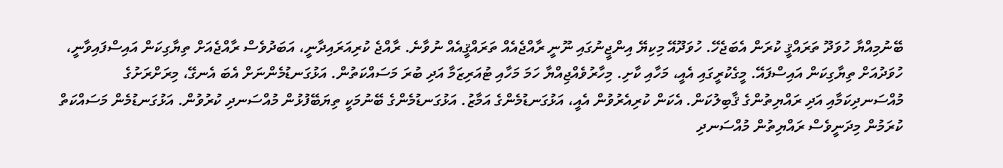ބޭނުމިއްޔާ ހުވަދޫ ތަރައްޤީ ކުރަން އެބަޖެހޭ. ހުވަދޫއޭ މިކިޔޭ އިންޖީނުގައި ނޫނީ ރާއްޖެއެއް ތަރައްޤީއެއް ނުވާނެ. ރާއްޖެ ކުރިއަރައިދާނީ، އަބަދުވެސް ރާއްޖެއަށް ތިޔާގިކަން އައިސްފައިވާނީ، ހުވަދުއަށް ތިޔާގިކަން އައިސްފައޭ. މީގެކުރީގައި އެއީ، މަހާއި ކާށި. މިހާރުވެއްޖިއްޔާ ހަމަ މަހާއި ޓުއަރިޒަމާ އަދި ބުރަ މަސައްކަތުން. އަޅުގަނޑުމެންނަށް އެބަ އެނގޭ، މިރަށްރަށުގެ މުއްސަނދިކަމާއި އަދި ރައްޔިތުންގެ ޤާބިލުކަން. އެކަން ކުރިއެރުވުން އެއީ، އަޅުގަނޑުމެންގެ އަމާޒު. އަޅުގަނޑުމެންގެ ބޭނުމަކީ ތިޔަބޭފުޅުން މުއްސަނދި ކުރުވުން. އަޅުގަނޑުމެން މަސައްކަތް ކުރަމުން މިދަނީވެސް ރައްޔިތުން މުއްސަނދި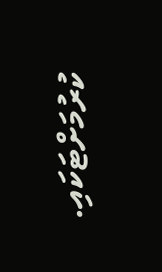ކުރުމަށްޓަކައި.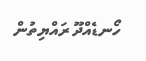ހޯނޑެއްދޫ ރައްޔިތުން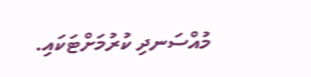މުއްސަނދި ކުރުމަށްޓަކައި.